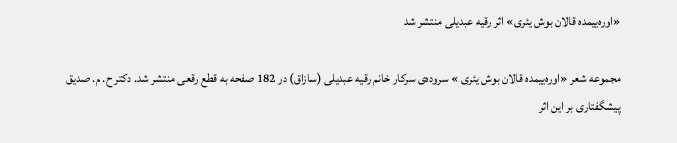«اوره‌ییمده قالان بوش یئری» اثر رقیه عبدیلی منتشر شد

مجموعه شعر «اوره‌ییمده قالان بوش یئری » سروده‌ی سرکار خانم رقیه عبدیلی (سازاق) در 182 صفحه به قطع رقعی منتشر شد. دکتر ح. م. صدیق پیشگفتاری بر این اثر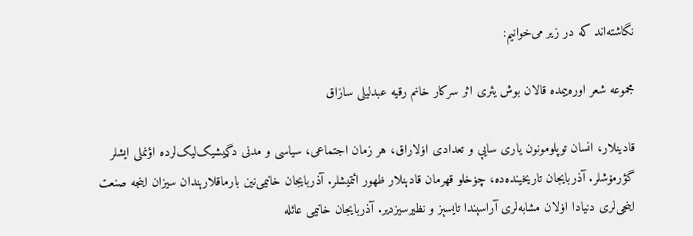نگاشته‌اند که در زیر می‌خوانیم:

مجموعه شعر اوره‌ییمده قالان بوش یئری اثر سرکار خانم رقیه عبدلیلی سازاق

قادینلار، انسان توپلومونون یاری سایې و تعدادی اۏلاراق، هر زمان اجتماعی، سیاسی و مدنی دڲیشیک‌لیک‌لرده اؤنملی ایشلر گؤرمۆشلر. آذربایجان تاریخینده‌ده، چۏخلو قهرمان قادېنلار ظهور ائتمیشلر. آذربایجان خانیمی‌نین بارماقلارېندان سیزان اینجه صنعت اینجی‌لری دنیادا اۏلان مشابه‌لری آراسېندا تایسېز و نظیرسیزدیر. آذربایجان خانیمی عائله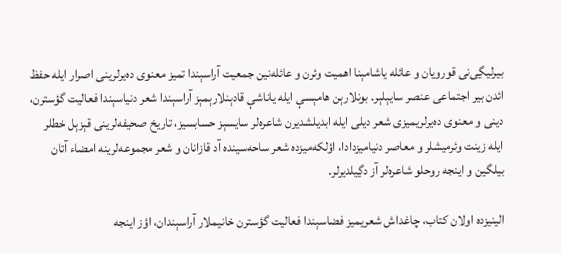بیرلیڲی‌نی قورویان و عائله یاشامېنا اهمیت وئرن و عائله‌نین جمعیت آراسېندا تمیز معنوی ده‌یرلرینی اصرار ایله حفظ ائدن بیر اجتماعی عنصر سایېلېر. بونلارېن هامېسې ایله یاناشې قادېنلارېمېز آراسېندا شعر دنیاسېندا فعالیت گؤسترن، دینی و معنوی ده‌یرلریمیزی شعر دیلی ایله ابدیلشدیرن شاعره‌لر سایسېز حسابسیز، تاریخ صحیفه‌لرینی قېزېل خطلر ایله زینت وئرمیشلر و معاصر دنیامیزدادا، اؤلکه‌میزده شعر ساحه‌سینده آد قازانان و شعر مجموعه‌لرینه امضاء آتان بیلگین و اینجه روحلو شاعره‌لر آز دڲیلدیرلر.

الینیزده اولان کتاب، چاغداش شعریمیز فضاسېندا فعالیت گؤسترن خانیملار آراسېندان، اؤز اینجه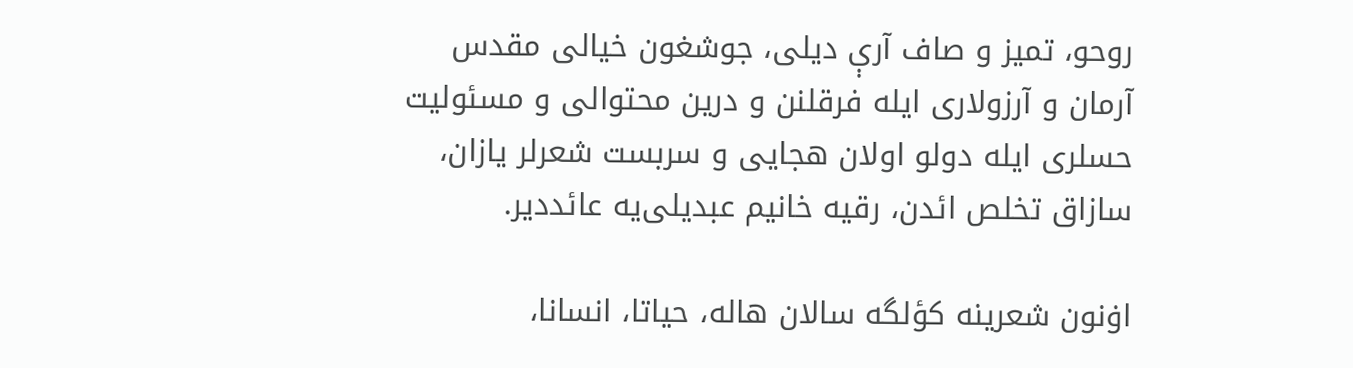روحو، تمیز و صاف آرې دیلی، جوشغون خیالی مقدس آرمان و آرزولاری ایله فرقلنن و درین محتوالی و مسئولیت حسلری ایله دولو اولان هجایی و سربست شعرلر یازان، سازاق تخلص ائدن، رقیه خانیم عبدیلی‌یه عائددیر.

اۏنون شعرینه کؤلگه سالان هاله، حیاتا، انسانا،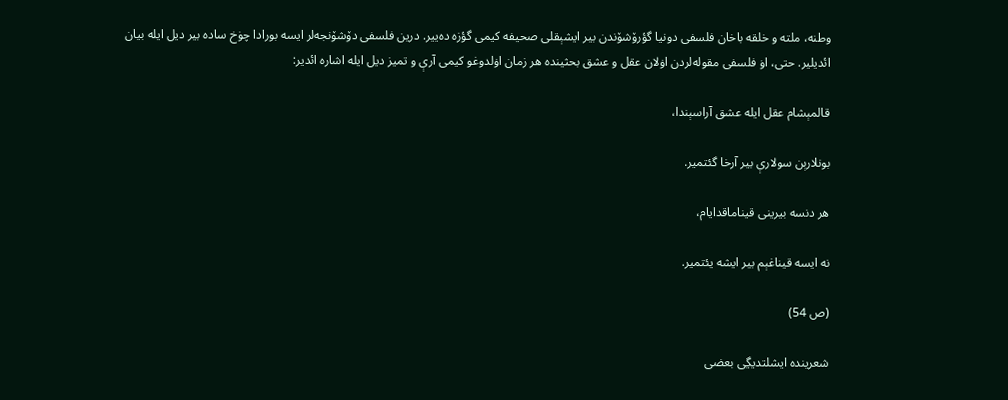وطنه، ملته و خلقه باخان فلسفی دونیا گؤرۆشۆندن بیر ایشېقلی صحیفه‌ کیمی گؤزه ده‌ییر. درین فلسفی دۆشۆنجه‌لر ایسه بورادا چۏخ ساده بیر دیل ایله بیان ائدیلیر. حتی، اۏ فلسفی مقوله‌لردن اۏلان عقل و عشق بحثینده هر زمان اۏلدوغو کیمی آرې و تمیز دیل ایله اشاره ائدیر:

قالمېشام عقل ایله عشق آراسېندا،

بونلارېن سولارې بیر آرخا گئتمیر.

هر دنسه بیرینی قیناماقدایام،

نه ایسه قیناغېم بیر ایشه یئتمیر.

(ص 54)

شعرینده ایشلتدیڲی بعضی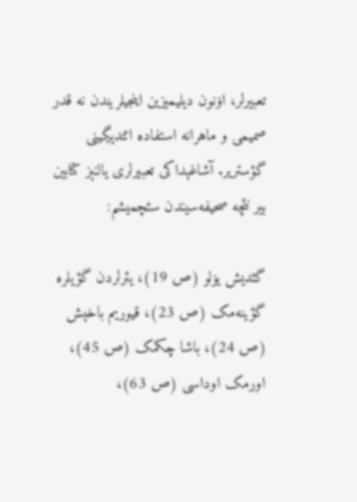تعبیرلر، ‌اۏنون دیلیمیزین اینجیلریندن نه قدر صمیمی و ماهرانه استفاده ائتدیڲینی گؤستریر. آشاغېداکی تعبیرلری یالنېز کتابین بیر نئچه صحیفه‌سیندن سئچمیشم:

گئدیش یۏلو (ص 19)، یئرلردن گؤیلره گؤینه‌مک (ص 23)، قیوریم باخېش (ص 24)، باشا چکمک (ص 45)، اورمک اوداسی (ص 63)،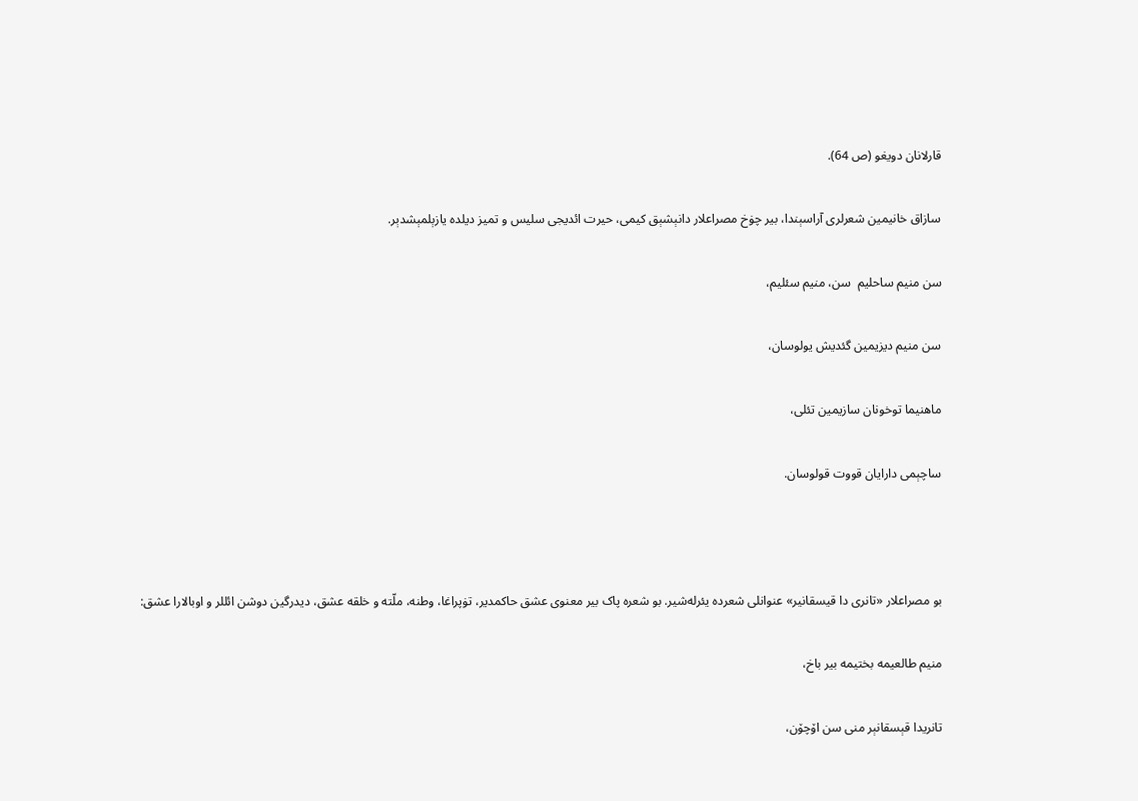قارلانان دویغو (ص 64).

سازاق خانیمین شعرلری آراسېندا، بیر چۏخ مصراعلار دانېشېق کیمی، حیرت ائدیجی سلیس و تمیز دیلده یازېلمېشدېر.

سن منیم ساحلیم  سن، منیم سئلیم،

سن منیم دیزیمین گئدیش یولوسان،

ماهنیما توخونان سازیمین تئلی،

ساچېمی دارایان قووت قولوسان.



بو مصراعلار «تانری دا قیسقانیر» عنوانلی شعرده یئرله‌شیر. بو شعره پاک بیر معنوی عشق حاکمدیر، تۏپراغا، وطنه، ملّته و خلقه عشق، دیدرگین دوشن ائللر و اوبالارا عشق:

منیم طالعیمه بختیمه بیر باخ،

تانریدا قېسقانېر منی سن اۆچۆن،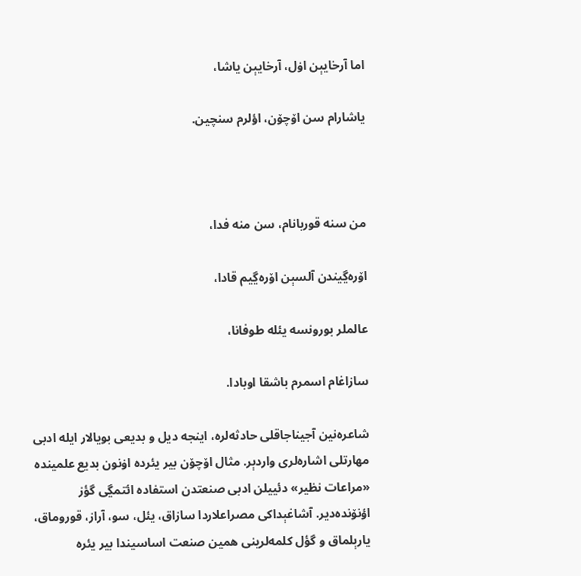اما آرخایېن اۏل، آرخایېن یاشا،

یاشارام سن اۆچۆن، اؤلرم سنچین.



من سنه قوربانام، سن منه فدا،

اۆره‌ڲیندن آلسېن اۆره‌ڲیم قادا،

عالملر بورونسه یئله طوفانا،

سازاغام اسمرم باشقا اوبادا.

شاعره‌نین آجیناجاقلی حادثه‌لره، ‌اینجه دیل و بدیعی بویالار ایله ادبی مهارتلی اشاره‌لری واردېر. مثال اۆچۆن بیر یئرده اۏنون بدیع علمینده «مراعات نظیر» دئییلن ادبی صنعتدن استفاده ائتمڲی گؤز اؤنۆنده‌دیر. آشاغېداکی مصراعلاردا سازاق، یئل، سو، آراز، قوروماق، یارېلماق و گؤل کلمه‌لرینی همین صنعت اساسیندا بیر یئره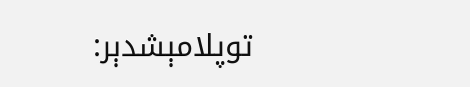توپلامېشدېر: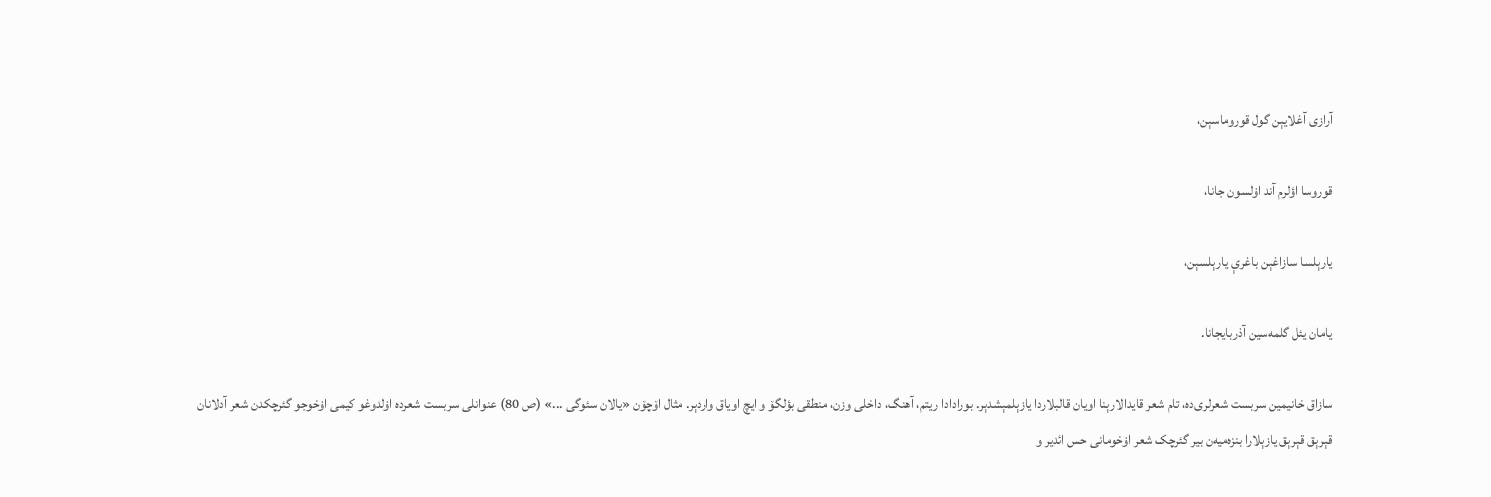آرازی آغلایېن گول قوروماسېن،

قوروسا اؤلرم آند اۏلسون جانا،

یارېلسا سازاغېن باغرې یارېلسېن،

یامان یئل گلمه‌سین آذربایجانا.

سازاق خانیمین سربست شعرلری‌ده، تام شعر قایدالارېنا اویان قالبلاردا یازېلمېشدېر. بورادادا ریتم، آهنگ، داخلی وزن، منطقی بؤلگۆ و ایچ اویاق واردېر. مثال اۆچۆن «یالان سئوگی ...» (ص 80) عنوانلی سربست شعرده اۏلدوغو کیمی اۏخوجو گئرچکدن شعر آدلانان قېرېق قېرېق یازېلارا بنزه‌میه‌ن بیر گئرچک شعر اۏخومانی حس ائدیر و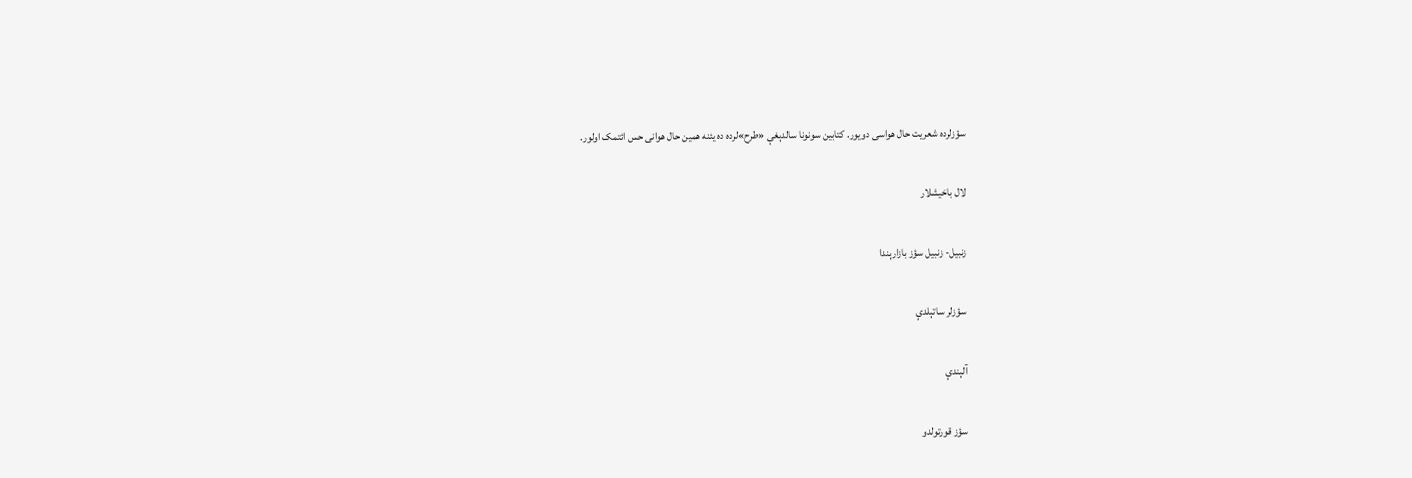سؤزلرده شعریت حال هواسی دویور. کتابین سونونا سالدېغې «طرح»لرده ده یئنه همین حال هوانی حس ائتمک اولور.

لال باخیشلار

زنبیل- زنبیل سؤز بازارېندا

سؤزلر ساتېلدې

آلېندې

سؤز قورتولدو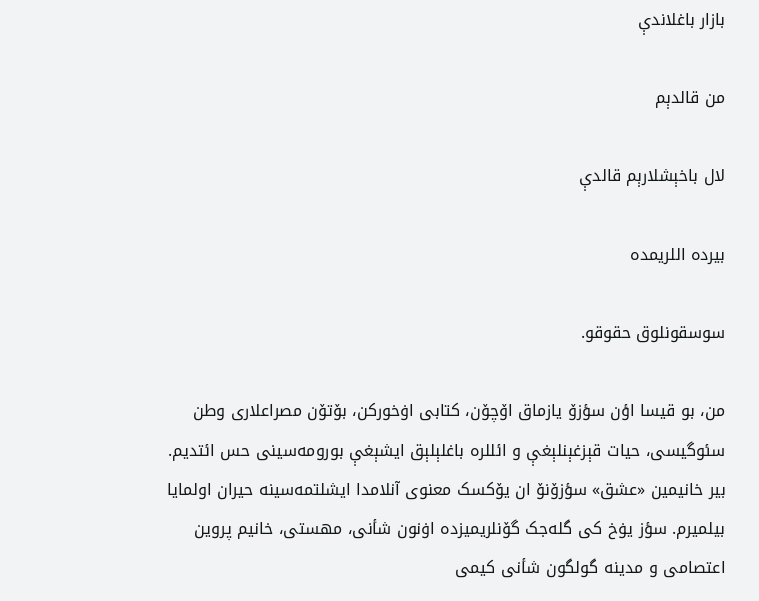بازار باغلاندې

من قالدېم

لال باخېشلارېم قالدې

بیرده اللریمده

سوسقونلوق حقوقو.

من، بو قیسا اؤن سؤزۆ یازماق اۆچۆن، کتابی اۏخورکن، بۆتۆن مصراعلاری وطن سئوگیسی، حیات قېزغېنلېغې و ائللره باغلېلېق ایشېغې بورومه‌سینی حس ائتدیم. بیر خانیمین «عشق» سؤزۆنۆ ان یۆکسک معنوی آنلامدا ایشلتمه‌سینه حیران اولمایا بیلمیرم. سؤز یۏخ کی گله‌جک گۆنلریمیزده اۏنون شأنی، مهستی، خانیم پروین اعتصامی و مدینه گولگون شأنی کیمی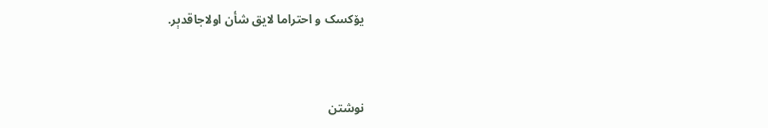یۆکسک و احتراما لایق شأن اولاجاقدېر.



نوشتن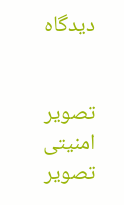دیدگاه


تصویر امنیتی
تصویر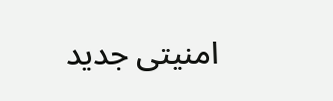امنیتی جدید